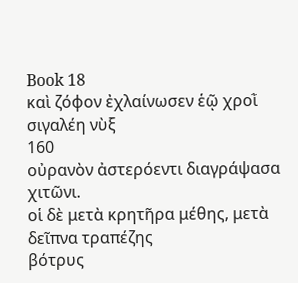Book 18
καὶ ζόφον ἐχλαίνωσεν ἑῷ χροῒ σιγαλέη νὺξ
160
οὐρανὸν ἀστερόεντι διαγράψασα χιτῶνι.
οἱ δὲ μετὰ κρητῆρα μέθης, μετὰ δεῖπνα τραπέζης
βότρυς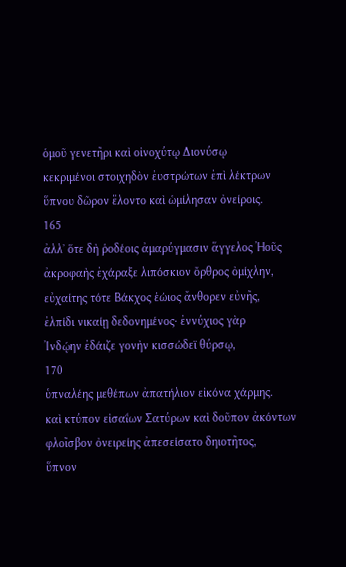ὁμοῦ γενετῆρι καὶ οἰνοχύτῳ Διονύσῳ
κεκριμένοι στοιχηδὸν ἐυστρώτων ἐπὶ λέκτρων
ὕπνου δῶρον ἕλοντο καὶ ὡμίλησαν ὀνείροις.
165
ἀλλʼ ὅτε δὴ ῥοδέοις ἀμαρύγμασιν ἅγγελος Ἠοῦς
ἀκροφαὴς ἐχάραξε λιπόσκιον ὄρθρος ὀμίχλην,
εὐχαίτης τότε Βάκχος ἑώιος ἄνθορεν εὐνῆς,
ἐλπίδι νικαίῃ δεδονημένος· ἐννύχιος γὰρ
Ἰνδῴην ἐδάιζε γονὴν κισσώδεϊ θύρσῳ,
170
ὑπναλέης μεθέπων ἀπατήλιον εἰκόνα χάρμης.
καὶ κτύπον εἰσαΐων Σατύρων καὶ δοῦπον ἀκόντων
φλοῖσβον ὀνειρείης ἀπεσείσατο δηιοτῆτος,
ὕπνον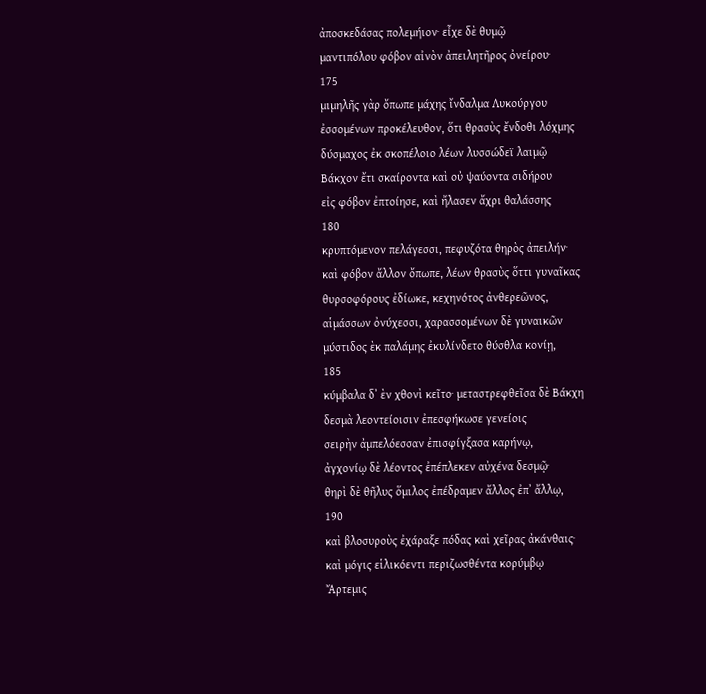ἀποσκεδάσας πολεμήιον· εἶχε δὲ θυμῷ
μαντιπόλου φόβον αἰνὸν ἀπειλητῆρος ὀνείρου·
175
μιμηλῆς γὰρ ὄπωπε μάχης ἴνδαλμα Λυκούργου
ἐσσομένων προκέλευθον, ὅτι θρασὺς ἔνδοθι λόχμης
δύσμαχος ἐκ σκοπέλοιο λέων λυσσώδεϊ λαιμῷ
Βάκχον ἔτι σκαίροντα καὶ οὐ ψαύοντα σιδήρου
εἰς φόβον ἐπτοίησε, καὶ ἤλασεν ἄχρι θαλάσσης
180
κρυπτόμενον πελάγεσσι, πεφυζότα θηρὸς ἀπειλήν·
καὶ φόβον ἄλλον ὄπωπε, λέων θρασὺς ὅττι γυναῖκας
θυρσοφόρους ἐδίωκε, κεχηνότος ἀνθερεῶνος,
αἱμάσσων ὀνύχεσσι, χαρασσομένων δὲ γυναικῶν
μύστιδος ὲκ παλάμης ἐκυλίνδετο θύσθλα κονίῃ,
185
κύμβαλα δʼ ὲν χθονὶ κεῖτο· μεταστρεφθεῖσα δὲ Βάκχη
δεσμὰ λεοντείοισιν ἐπεσφήκωσε γενείοις
σειρὴν ἀμπελόεσσαν ἐπισφίγξασα καρήνῳ,
ἀγχονίῳ δὲ λέοντος ἐπέπλεκεν αὐχένα δεσμῷ·
θηρὶ δὲ θῆλυς ὅμιλος ἐπέδραμεν ἄλλος ἐπʼ ἄλλῳ,
190
καὶ βλοσυροὺς ἐχάραξε πόδας καὶ χεῖρας ἀκάνθαις·
καὶ μόγις εἱλικόεντι περιζωσθέντα κορύμβῳ
Ἄρτεμις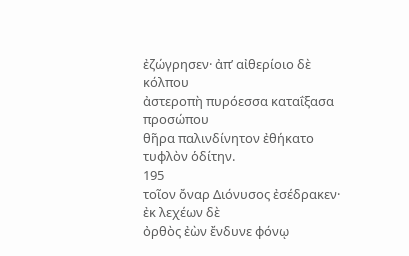ἐζώγρησεν· ἀπʼ αἰθερίοιο δὲ κόλπου
ἀστεροπὴ πυρόεσσα καταΐξασα προσώπου
θῆρα παλινδίνητον ἐθήκατο τυφλὸν ὁδίτην.
195
τοῖον ὄναρ Διόνυσος ἐσέδρακεν· ἐκ λεχέων δὲ
ὀρθὸς ἐὼν ἔνδυνε φόνῳ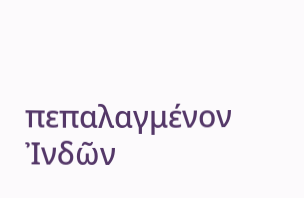πεπαλαγμένον Ἰνδῶν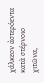χάλκεον ἀστερόεντα κατὰ στέρνοιο χιτῶνα,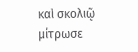καὶ σκολιῷ μίτρωσε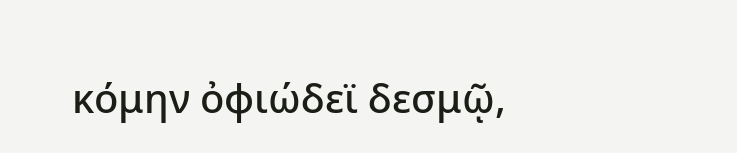κόμην ὀφιώδεϊ δεσμῷ,